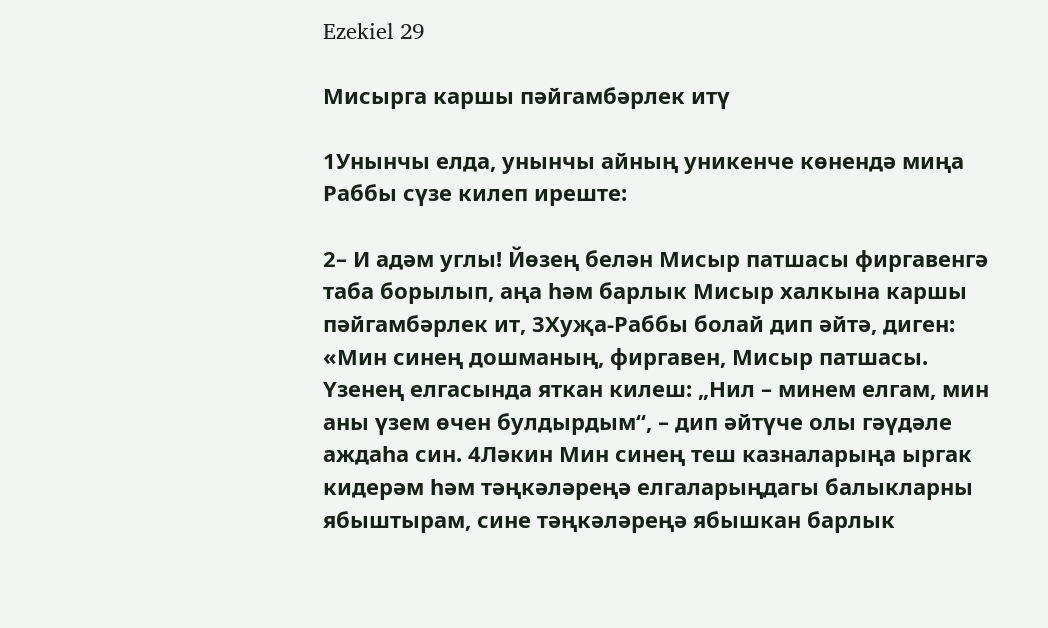Ezekiel 29

Мисырга каршы пәйгамбәрлек итү

1Унынчы елда, унынчы айның уникенче көнендә миңа Раббы сүзе килеп иреште:

2– И адәм углы! Йөзең белән Мисыр патшасы фиргавенгә таба борылып, аңа һәм барлык Мисыр халкына каршы пәйгамбәрлек ит, 3Хуҗа-Раббы болай дип әйтә, диген: «Мин синең дошманың, фиргавен, Мисыр патшасы. Үзенең елгасында яткан килеш: „Нил – минем елгам, мин аны үзем өчен булдырдым“, – дип әйтүче олы гәүдәле аждаһа син. 4Ләкин Мин синең теш казналарыңа ыргак кидерәм һәм тәңкәләреңә елгаларыңдагы балыкларны ябыштырам, сине тәңкәләреңә ябышкан барлык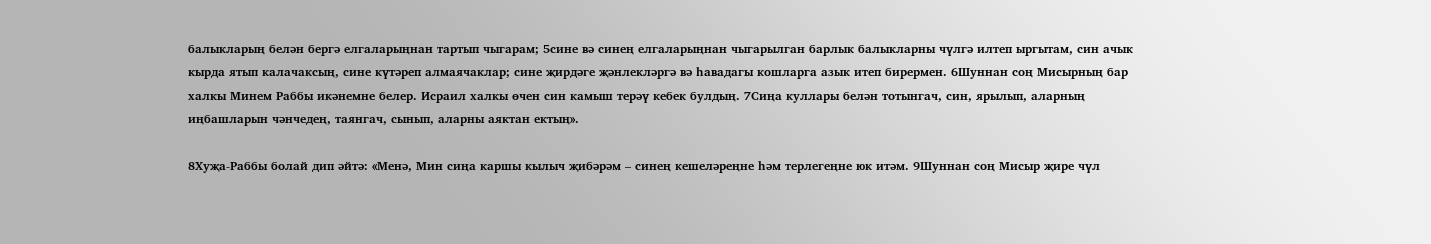балыкларың белән бергә елгаларыңнан тартып чыгарам; 5сине вә синең елгаларыңнан чыгарылган барлык балыкларны чүлгә илтеп ыргытам, син ачык кырда ятып калачаксың, сине күтәреп алмаячаклар; сине җирдәге җәнлекләргә вә һавадагы кошларга азык итеп бирермен. 6Шуннан соң Мисырның бар халкы Минем Раббы икәнемне белер. Исраил халкы өчен син камыш терәү кебек булдың. 7Сиңа куллары белән тотынгач, син, ярылып, аларның иңбашларын чәнчедең, таянгач, сынып, аларны аяктан ектың».

8Хуҗа-Раббы болай дип әйтә: «Менә, Мин сиңа каршы кылыч җибәрәм – синең кешеләреңне һәм терлегеңне юк итәм. 9Шуннан соң Мисыр җире чүл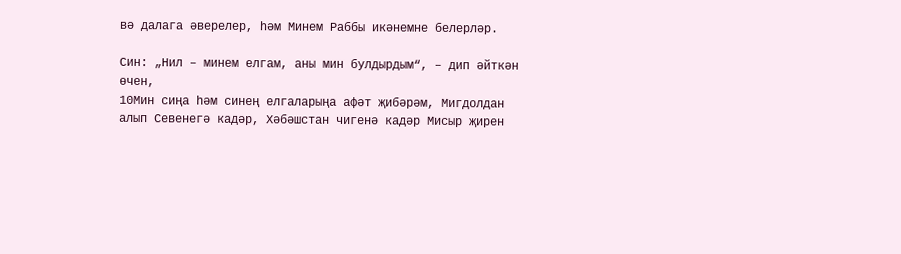вә далага әверелер, һәм Минем Раббы икәнемне белерләр.

Син: „Нил – минем елгам, аны мин булдырдым“, – дип әйткән өчен,
10Мин сиңа һәм синең елгаларыңа афәт җибәрәм, Мигдолдан алып Севенегә кадәр, Хәбәшстан чигенә кадәр Мисыр җирен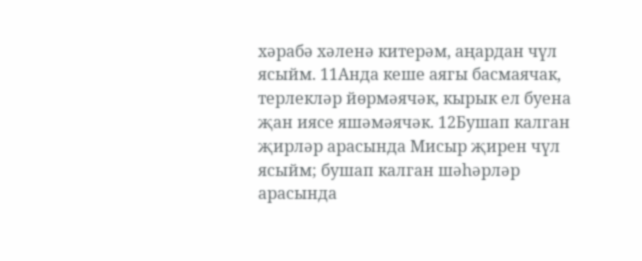хәрабә хәленә китерәм, аңардан чүл ясыйм. 11Анда кеше аягы басмаячак, терлекләр йөрмәячәк, кырык ел буена җан иясе яшәмәячәк. 12Бушап калган җирләр арасында Мисыр җирен чүл ясыйм; бушап калган шәһәрләр арасында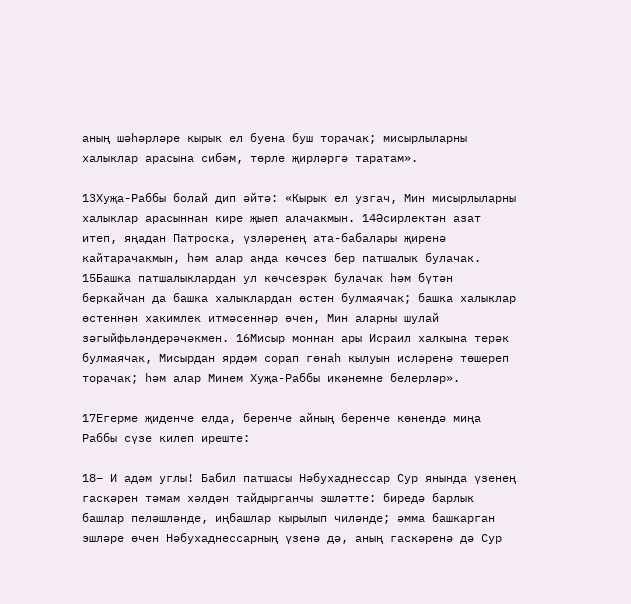аның шәһәрләре кырык ел буена буш торачак; мисырлыларны халыклар арасына сибәм, төрле җирләргә таратам».

13Хуҗа-Раббы болай дип әйтә: «Кырык ел узгач, Мин мисырлыларны халыклар арасыннан кире җыеп алачакмын. 14Әсирлектән азат итеп, яңадан Патроска, үзләренең ата-бабалары җиренә кайтарачакмын, һәм алар анда көчсез бер патшалык булачак. 15Башка патшалыклардан ул көчсезрәк булачак һәм бүтән беркайчан да башка халыклардан өстен булмаячак; башка халыклар өстеннән хакимлек итмәсеннәр өчен, Мин аларны шулай зәгыйфьләндерәчәкмен. 16Мисыр моннан ары Исраил халкына терәк булмаячак, Мисырдан ярдәм сорап гөнаһ кылуын исләренә төшереп торачак; һәм алар Минем Хуҗа-Раббы икәнемне белерләр».

17Егерме җиденче елда, беренче айның беренче көнендә миңа Раббы сүзе килеп иреште:

18– И адәм углы! Бабил патшасы Нәбухаднессар Сур янында үзенең гаскәрен тәмам хәлдән тайдырганчы эшләтте: биредә барлык башлар пеләшләнде, иңбашлар кырылып чиләнде; әмма башкарган эшләре өчен Нәбухаднессарның үзенә дә, аның гаскәренә дә Сур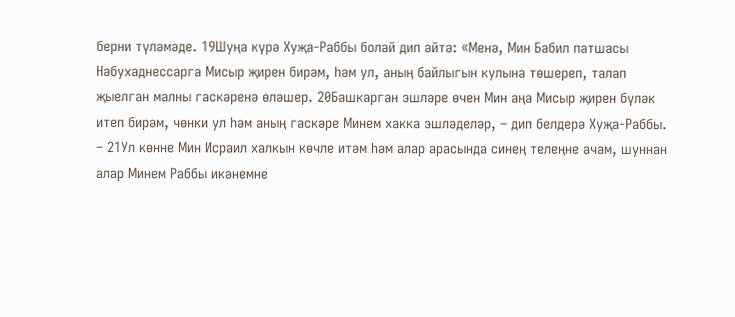берни түләмәде. 19Шуңа күрә Хуҗа-Раббы болай дип әйтә: «Менә, Мин Бабил патшасы Нәбухаднессарга Мисыр җирен бирәм, һәм ул, аның байлыгын кулына төшереп, талап җыелган малны гаскәренә өләшер. 20Башкарган эшләре өчен Мин аңа Мисыр җирен бүләк итеп бирәм, чөнки ул һәм аның гаскәре Минем хакка эшләделәр, – дип белдерә Хуҗа-Раббы. – 21Ул көнне Мин Исраил халкын көчле итәм һәм алар арасында синең телеңне ачам, шуннан алар Минем Раббы икәнемне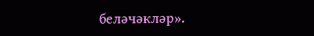беләчәкләр».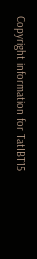Copyright information for TatIBT15